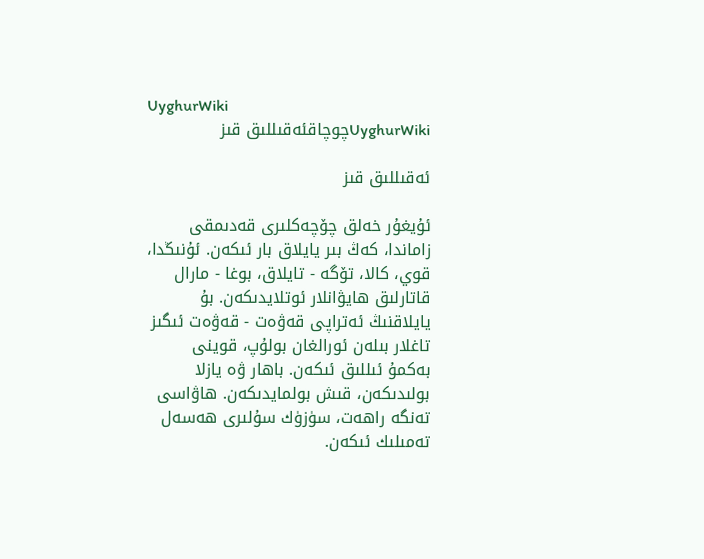UyghurWiki
UyghurWikiچوچاقئەقىللىق قىز

ئەقىللىق قىز

ئۇيغۇر خەلق چۆچەكلىرى قەدىمقى زاماندا، كەڭ بىر يايلاق بار ئىكەن. ئۇنىڭدا، قوي، كالا، تۆگە - تايلاق، بوغا - مارال قاتارلىق ھايۋانلار ئوتلايدىكەن. بۇ يايلاقنىڭ ئەتراپى قەۋەت - قەۋەت ئىگىز تاغلار بىلەن ئورالغان بولۇپ، قوينى بەكمۇ ئىللىق ئىكەن. باھار ۋە يازلا بولىدىكەن، قىش بولمايدىكەن. ھاۋاسى تەنگە راھەت، سۈزۈك سۇلىرى ھەسەل تەمىلىك ئىكەن.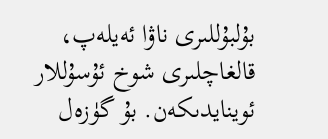بۇلبۇللىرى ناۋا ئەيلەپ، قالغاچلىرى شوخ ئۇسۇللار ئوينايدىكەن. بۇ گۈزەل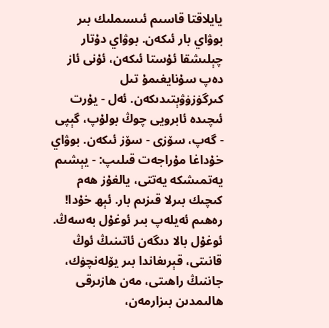يايلاقتا قاسىم ئىسىملىك بىر بوۋاي بار ئىكەن. بوۋاي دۇتار چېلىشقا ئۇستا ئىكەن، ئۇنى ئاز دەپ سۇنايغىمۇ تىل كىرگۈزۈۋېتىدىكەن. ئەل - يۇرت ئىچىدە ئابرويى چوڭ بولۇپ، گېپى - گەپ، سۆزى - سۆز ئىكەن. بوۋاي خۇداغا مۇراجەت قىلىپ: - يېشىم يەتمىشكە يەتتى، يالغۇز ھەم كىچىك بىرلا قىزىم بار. ئېھ خۇدا! رەھىم ئەيلەپ بىر ئوغۇل بەسەڭ. ئوغۇل بالا دىگەن ئاتىنىڭ ئوڭ قانىتى، قېرىغاندا بىر يۆلەنچۈك، جاننىڭ راھىتى، مەن ھازىرقى ھالىمدىن بىزارمەن،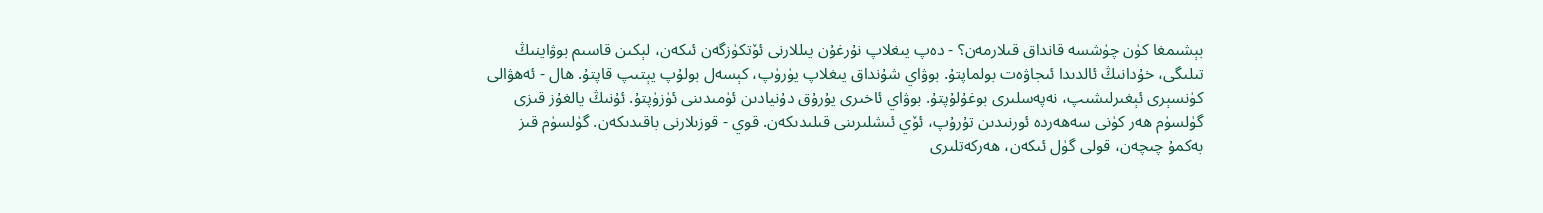بېشىمغا كۈن چۈشسە قانداق قىلارمەن؟ - دەپ يىغلاپ نۇرغۇن يىللارنى ئۆتكۈزگەن ئىكەن، لېكىن قاسىم بوۋاينىڭ تىلىگى، خۇدانىڭ ئالدىدا ئىجاۋەت بولماپتۇ. بوۋاي شۇنداق يىغلاپ يۈرۈپ، كېسەل بولۇپ يېتىپ قاپتۇ. ھال - ئەھۋالى كۈنسېرى ئېغىرلىشىپ، نەپەسلىرى بوغۇلۇپتۇ. بوۋاي ئاخىرى يۇرۇق دۇنيادىن ئۈمىدىنى ئۈزۈپتۇ. ئۇنىڭ يالغۇز قىزى گۈلسۈم ھەر كۈنى سەھەردە ئورنىدىن تۇرۇپ، ئۆي ئىشلىرىنى قىلىدىكەن. قوي - قوزىلارنى باقىدىكەن. گۈلسۈم قىز بەكمۇ چىچەن، قولى گۈل ئىكەن، ھەركەتلىرى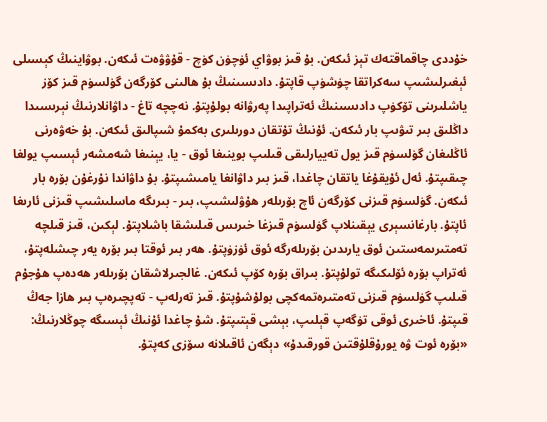خۇددى چاقماقتەك تېز ئىكەن. بۇ قىز بوۋاي ئۈچۈن كۈچ - قۇۋۋەت ئىكەن. بوۋاينىڭ كېسىلى ئېغىرلىشىپ سەكراتقا چۈشۈپ قاپتۇ. دادىسىنىڭ بۇ ھالىنى كۆرگەن گۈلسۈم قىز كۆز ياشلىرىنى تۆكۈپ دادىسىنىڭ ئەتراپىدا پەرۋانە بولۇپتۇ. نەچچە تاغ - داۋانلارنىڭ نېرىسىدا داڭلىق بىر تىۋىپ بار ئىكەن. ئۇنىڭ تۇتقان دورىلىرى بەكمۇ شىپالىق ئىكەن. بۇ خەۋەرنى ئاڭلىغان گۈلسۈم قىز يول تەييارلىقى قىلىپ بوينىغا ئوق - يا، يېنىغا شەمشەر ئېسىپ يولغا چىقىپتۇ. ئەل ئۇيقۇغا ياتقان چاغدا، قىز بىر داۋانغا يامىشىپتۇ. بۇ داۋاندا نۇرغۇن بۆرە بار ئىكەن. گۈلسۈم قىزنى كۆرگەن ئاچ بۆرىلەر ھۇۋلىشىپ، بىر - بىرىگە ماسلىشىپ قىزنى ئارىغا ئاپتۇ. بارغانسېرى يېقىنلاپ گۈلسۈم قىزغا خىرىس قىلىشقا باشلاپتۇ. لېكىن، قىز قىلچە تەمتىرىمەستىن ئوق يارىدىن بۆرىلەرگە ئوق ئۈزۈپتۇ. ھەر بىر ئوقتا بىر بۆرە يەر چىشلەپتۇ، ئەتراپ بۆرە ئۆلىكىگە تولۇپتۇ. بىراق بۆرە كۆپ ئىكەن. غالجىرلاشقان بۆرىلەر ھەدەپ ھۇجۇم قىلىپ گۈلسۈم قىزنى تەمتىرەتمەكچى بولۇشۇپتۇ. قىز تەرلەپ - تەپچىرەپ بىر ھازا جەڭ قىپتۇ. ئاخىرى ئوقى تۈگەپ قېلىپ، بېشى قېتىپتۇ. شۇ چاغدا ئۇنىڭ ئېسىگە چوڭلارنىڭ: «بۆرە ئوت ۋە يورۇقلۇقتىن قورقىدۇ» دېگەن ئاقىلانە سۆزى كەپتۇ.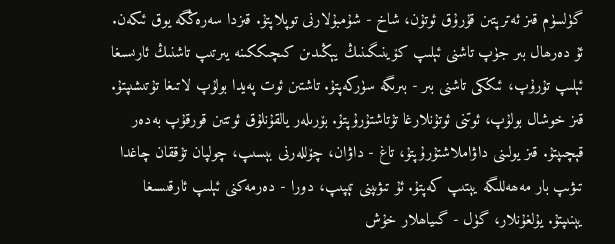گۈلسۈم قىز ئەترپتىن قۇرۇق ئوتۇن، شاخ - شۇمبۇلارنى توپلاپتۇ. قىزدا سەرەڭگە يوق ئىكەن. ئۇ دەرھال بىر جۈپ تاشنى ئېلىپ كۆينىگىنىڭ يېڭىدىن كىچىككىنە يىرتىپ تاشنىڭ ئارىسىغا ئېلىپ تۇرۇپ، ئىككى تاشنى بىر - بىرىگە سۈركەپتۇ. تاشتىن ئوت پەيدا بولۇپ لاتىغا تۇتىشىپتۇ. قىز خوشال بولۇپ، ئوتنى ئوتۇنلارغا تۇتاشتۇرۇپتۇ. بۆرىلەر يالقۇنلۇق ئوتتىن قورقۇپ بەدەر قېچىپتۇ. قىز يولىنى داۋاملاشتۇرۇپتۇ، تاغ - داۋان، چۆللەرنى بېسىپ، چولپان تۇققان چاغدا تىۋىپ بار مەھەللىگە يېتىپ كەپتۇ. ئۇ تىۋىپنى تېپىپ، دورا - دەرمەكنى ئېلىپ ئارقىسىغا يېنىپتۇ. يۇلغۇنلار، گۈل - گىياھلار خۇش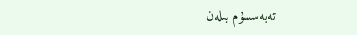تەبەسسۇم بىلەن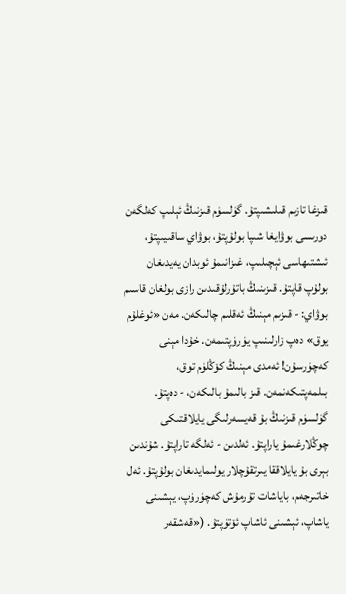قىزغا تازىم قىلىشىپتۇ. گۈلسۈم قىزنىڭ ئېلىپ كەلگەن دورىسى بوۋايغا شىپا بولۇپتۇ، بوۋاي ساقىيىپتۇ، ئىشتىھاسى ئېچىلىپ، غىزانىمۇ ئوبدان يەيدىغان بولۇپ قاپتۇ. قىزىنىڭ باتۇرلۇقىدىن رازى بولغان قاسىم بوۋاي: - قىزىم مېنىڭ ئەقلىم چالىكەن. مەن «ئوغلۇم يوق» دەپ زارلىنىپ يۈرۈپتىمەن. خۇدا مېنى كەچۈرسۇن! ئەمدى مېنىڭ كۆڭلۈم توق، بىلمەپتىكەنمەن. قىز بالىمۇ بالىكەن، - دەپتۇ. گۈلسۈم قىزنىڭ بۇ قەيسەرلىگى يايلاقتىكى چوڭلارغىمۇ ياراپتۇ. ئەلدىن - ئەلگە تاراپتۇ. شۇندىن بېرى بۇ يايلاققا يىرتقۇچلار يولىمايدىغان بولۇپتۇ. ئەل خاتىرجەم، باياشات تۇرمۇش كەچۈرۈپ، يېشىنى ياشاپ، ئېشىنى ئاشاپ ئۆتۈپتۇ. («قەشقەر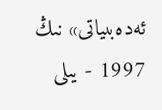ئەدەبىياتى» نىڭ 1997 - يىلى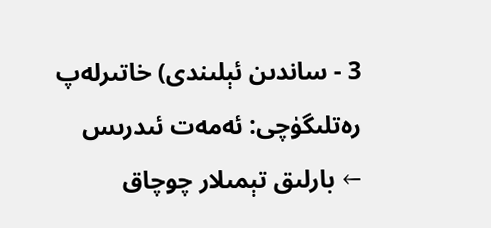3 - ساندىن ئېلىندى) خاتىرلەپ رەتلىگۈچى: ئەمەت ئىدرىس
← بارلىق تېمىلار چوچاق